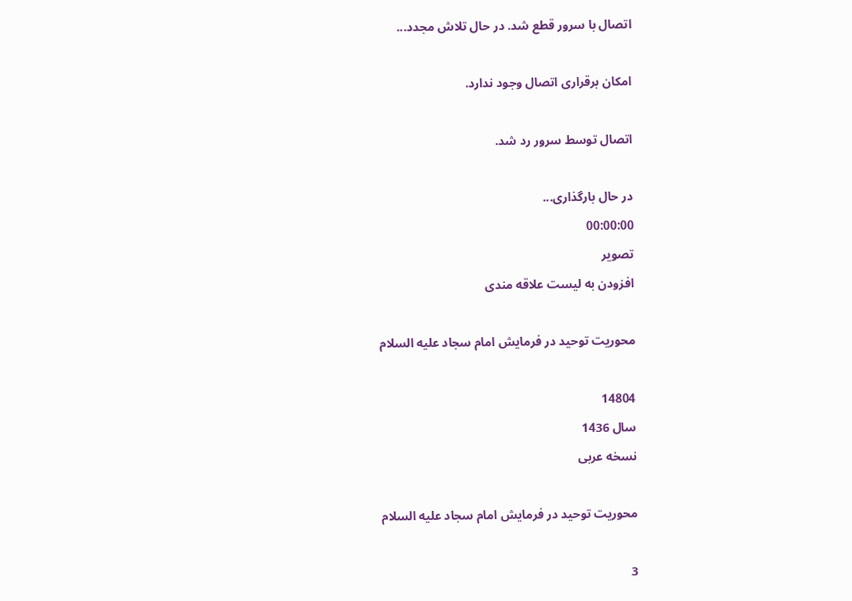اتصال با سرور قطع شد. در حال تلاش مجدد...

امکان برقراری اتصال وجود ندارد.

اتصال توسط سرور رد شد.

در حال بارگذاری...
00:00:00
تصویر
افزودن به لیست علاقه مندی

محوریت توحید در فرمایش امام سجاد علیه السلام

14804
سال 1436
نسخه عربی

محوریت توحید در فرمایش امام سجاد علیه السلام

3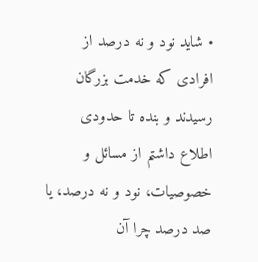• شاید نود و نه درصد از افرادی که خدمت بزرگان رسیدند و بنده تا حدودی اطلاع داشتم از مسائل و خصوصیات، نود و نه درصد، یا صد درصد چرا آن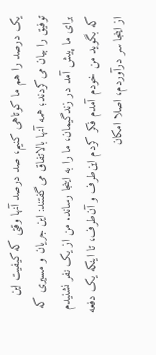یک درصد را هم ما کوتاهی کنیم، صد درصد آنها وقتی که کیفیت این توفیق را بیان می‌کردند؛ همه آنها بالاتفاق می‌گفتند: این جریان و مسیری که برای ما پیش آمد در زندگیمان، ما را به اینجا رساند. من از یک نفر نشنیدم که بگوید من خودم آمدم فکر کردم این‌طرف و آن‌طرف، تا اینکه یک دفعه از اینجا سر درآوردم، اصلا امکان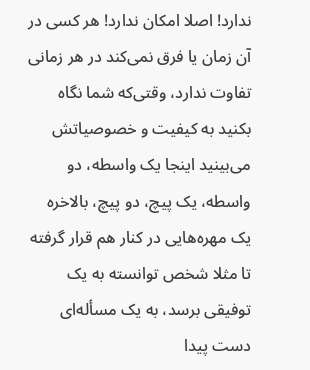ندارد! اصلا امکان ندارد! هر کسی در آن زمان یا فرق نمی‌کند در هر زمانی تفاوت ندارد، وقتی‌که شما نگاه بکنید به کیفیت و خصوصیاتش می‌بینید اینجا یک واسطه، دو واسطه، یک پیچ، دو پیچ، بالاخره یک مهره‌هایی در کنار هم قرار گرفته تا مثلا شخص توانسته به یک توفیقی برسد، به یک مسأله‌ای دست پیدا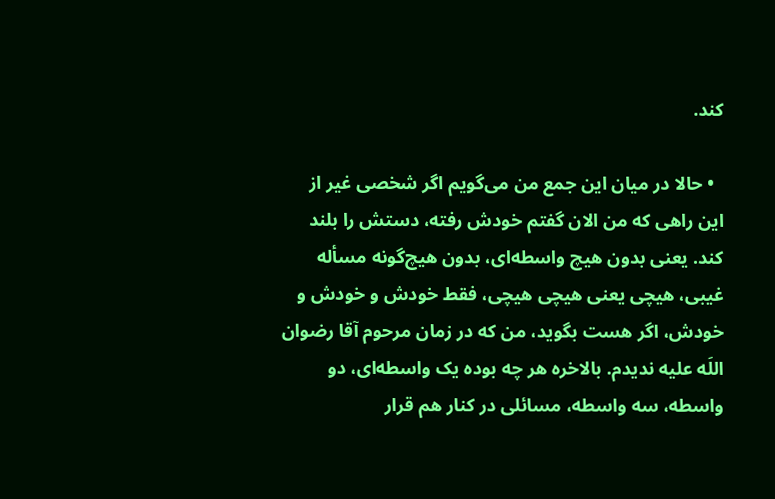کند.

  • حالا در میان این جمع من می‌گویم اگر شخصی غیر از این راهی که من الان گفتم خودش رفته، دستش را بلند کند. یعنی بدون هیچ واسطه‌ای، بدون هیچ‌گونه مسأله غیبی، هیچی یعنی هیچی هیچی، فقط خودش و خودش و خودش، اگر هست بگوید، من که در زمان مرحوم آقا رضوان اللَه علیه ندیدم. بالاخره هر چه بوده یک واسطه‌ای، دو واسطه، سه واسطه، مسائلی در کنار هم قرار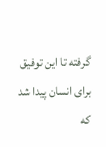گرفته تا این توفیق برای انسان پیدا شد که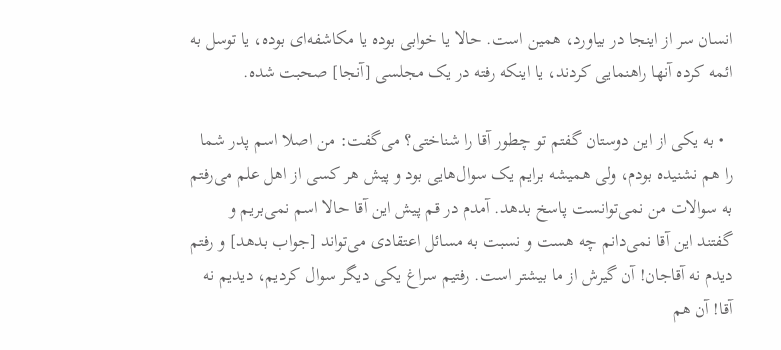انسان سر از اینجا در بیاورد، همین است. حالا یا خوابی بوده یا مکاشفه‌ای بوده، یا توسل به ائمه کرده آنها راهنمایی کردند، یا اینکه رفته در یک مجلسی [آنجا] صحبت شده.

  • به یکی از این دوستان گفتم تو چطور آقا را شناختی؟ می‌گفت: من اصلا اسم پدر شما را هم نشنیده بودم، ولی همیشه برایم یک سوال‌هایی بود و پیش هر کسی از اهل علم می‌رفتم به سوالات من نمی‌توانست پاسخ بدهد. آمدم در قم پیش این آقا حالا اسم نمی‌بریم و گفتند این آقا نمی‌دانم چه هست و نسبت به مسائل اعتقادی می‌تواند [جواب بدهد] و رفتم دیدم نه آقاجان! آن گیرش از ما بیشتر است. رفتیم سراغ یکی دیگر سوال کردیم، دیدیم نه آقا! آن هم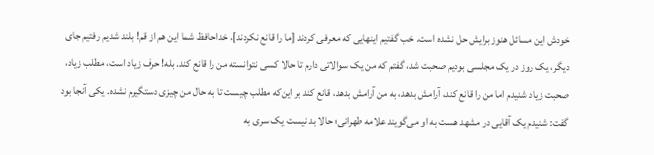خودش این مسائل هنوز برایش‌ حل نشده است. خب گفتیم اینهایی که معرفی کردند [ما را قانع نکردند]، خداحافظ شما این هم از قم! بلند شدیم رفتیم جای دیگر، یک روز در یک مجلسی بودیم صحبت شد، گفتم که من یک سوالاتی دارم تا حالا کسی نتوانسته من را قانع کند. بله! حرف زیاد است، مطلب زیاد، صحبت زیاد شنیدم اما من را قانع کند، آرامش بدهد، به من آرامش بدهد، قانع کند بر این‌که مطلب چیست تا به حال من چیزی دستگیرم نشده. یکی آنجا بود گفت: شنیدم یک آقایی در مشهد هست به او می‌گویند علامه طهرانی؛ حالا بد نیست یک سری به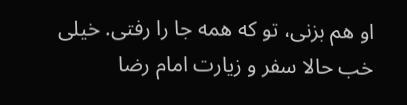او هم بزنی، تو که همه جا را رفتی. خیلی خب حالا سفر و زیارت امام رضا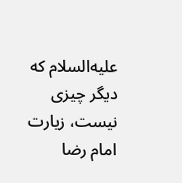علیه‌السلام که دیگر چیزی نیست، زیارت امام رضا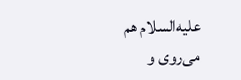علیه‌السلام هم می‌روی و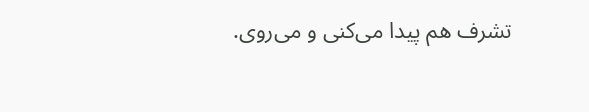تشرف هم پیدا می‌کنی و می‌روی.